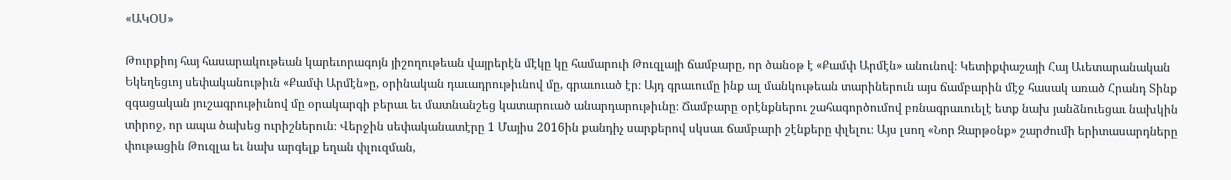«ԱԿՕՍ»

Թուրքիոյ հայ հասարակութեան կարեւորագոյն յիշողութեան վայրերէն մէկը կը համարուի Թուզլայի ճամբարը, որ ծանօթ է «Քամփ Արմէն» անունով։ Կետիքփաշայի Հայ Աւետարանական Եկեղեցւոյ սեփականութիւն «Քամփ Արմէն»ը, օրինական դաւադրութիւնով մը, գրաւուած էր։ Այդ գրաւումը ինք ալ մանկութեան տարիներուն այս ճամբարին մէջ հասակ առած Հրանդ Տինք զգացական յուշագրութիւնով մը օրակարգի բերաւ եւ մատնանշեց կատարուած անարդարութիւնը։ Ճամբարը օրէնքներու շահագործումով բռնագրաւուելէ ետք նախ յանձնուեցաւ նախկին տիրոջ, որ ապա ծախեց ուրիշներուն։ Վերջին սեփականատէրը 1 Մայիս 2016ին քանդիչ սարքերով սկսաւ ճամբարի շէնքերը փլելու։ Այս լսող «Նոր Զարթօնք» շարժումի երիտասարդները փութացին Թուզլա եւ նախ արգելք եղան փլուզման,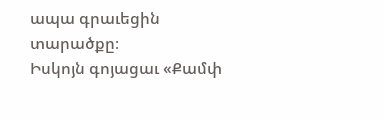ապա գրաւեցին տարածքը։
Իսկոյն գոյացաւ «Քամփ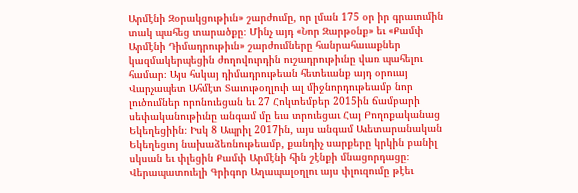Արմէնի Զօրակցութիւն» շարժումը, որ լման 175 օր իր գրաւումին տակ պահեց տարածքը։ Մինչ այդ «Նոր Զարթօնք» եւ «Քամփ Արմէնի Դիմադրութիւն» շարժումները հանրահաւաքներ կազմակերպեցին ժողովուրդին ուշադրութիւնը վառ պահելու համար։ Այս հսկայ դիմադրութեան հետեւանք այդ օրուայ Վարչապետ Ահմէտ Տաւութօղլուի ալ միջնորդութեամբ նոր լուծումներ որոնուեցան եւ 27 Հոկտեմբեր 2015ին ճամբարի սեփականութիւնը անգամ մը եւս տրուեցաւ Հայ Բողոքականաց Եկեղեցիին։ Իսկ 8 Ապրիլ 2017ին, այս անգամ Աւետարանական Եկեղեցւոյ նախաձեռնութեամբ, քանդիչ սարքերը կրկին բանիլ սկսան եւ փլեցին Քամփ Արմէնի հին շէնքի մնացորդացը։
Վերապատուելի Գրիգոր Աղապալօղլու այս փլուզումը թէեւ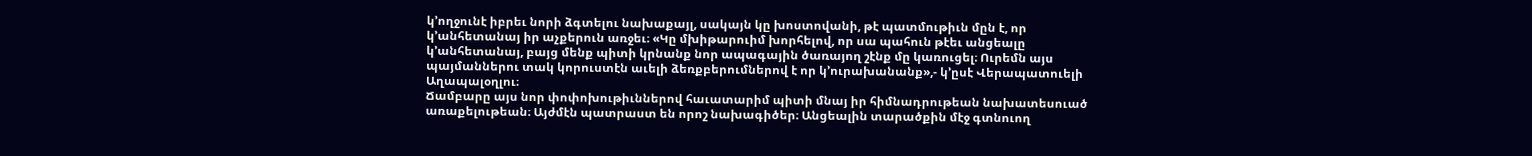կ՚ողջունէ իբրեւ նորի ձգտելու նախաքայլ, սակայն կը խոստովանի, թէ պատմութիւն մըն է, որ կ՚անհետանայ իր աչքերուն առջեւ։ «Կը մխիթարուիմ խորհելով, որ սա պահուն թէեւ անցեալը կ՚անհետանայ, բայց մենք պիտի կրնանք նոր ապագային ծառայող շէնք մը կառուցել։ Ուրեմն այս պայմաններու տակ կորուստէն աւելի ձեռքբերումներով է որ կ՚ուրախանանք»,- կ՚ըսէ Վերապատուելի Աղապալօղլու։
Ճամբարը այս նոր փոփոխութիւններով հաւատարիմ պիտի մնայ իր հիմնադրութեան նախատեսուած առաքելութեան։ Այժմէն պատրաստ են որոշ նախագիծեր։ Անցեալին տարածքին մէջ գտնուող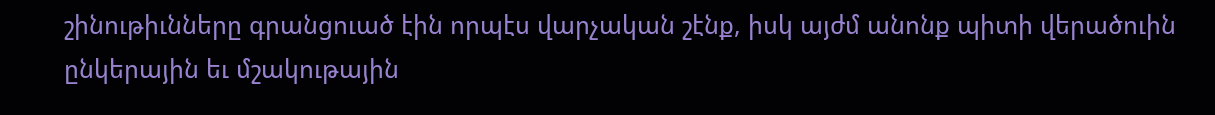շինութիւնները գրանցուած էին որպէս վարչական շէնք, իսկ այժմ անոնք պիտի վերածուին ընկերային եւ մշակութային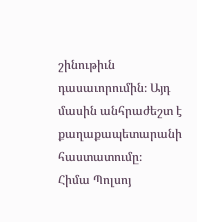շինութիւն դասաւորումին։ Այդ մասին անհրաժեշտ է քաղաքապետարանի հաստատումը։
Հիմա Պոլսոյ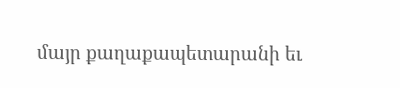մայր քաղաքապետարանի եւ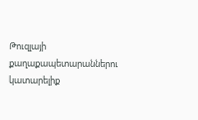Թուզլայի քաղաքապետարաններու կատարելիք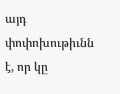այդ փոփոխութիւնն է, որ կը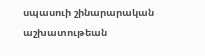սպասուի շինարարական աշխատութեան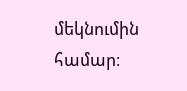մեկնումին համար։